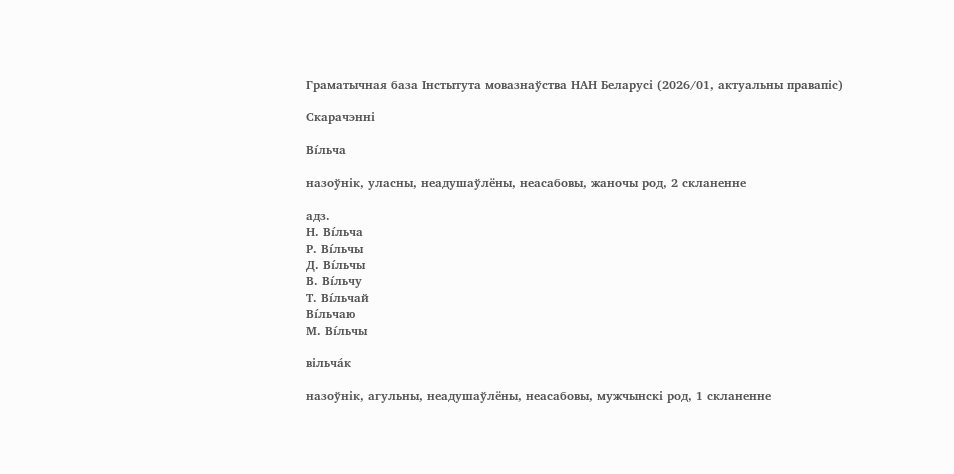Граматычная база Інстытута мовазнаўства НАН Беларусі (2026/01, актуальны правапіс)

Скарачэнні

Ві́льча

назоўнік, уласны, неадушаўлёны, неасабовы, жаночы род, 2 скланенне

адз.
Н. Ві́льча
Р. Ві́льчы
Д. Ві́льчы
В. Ві́льчу
Т. Ві́льчай
Ві́льчаю
М. Ві́льчы

вільча́к

назоўнік, агульны, неадушаўлёны, неасабовы, мужчынскі род, 1 скланенне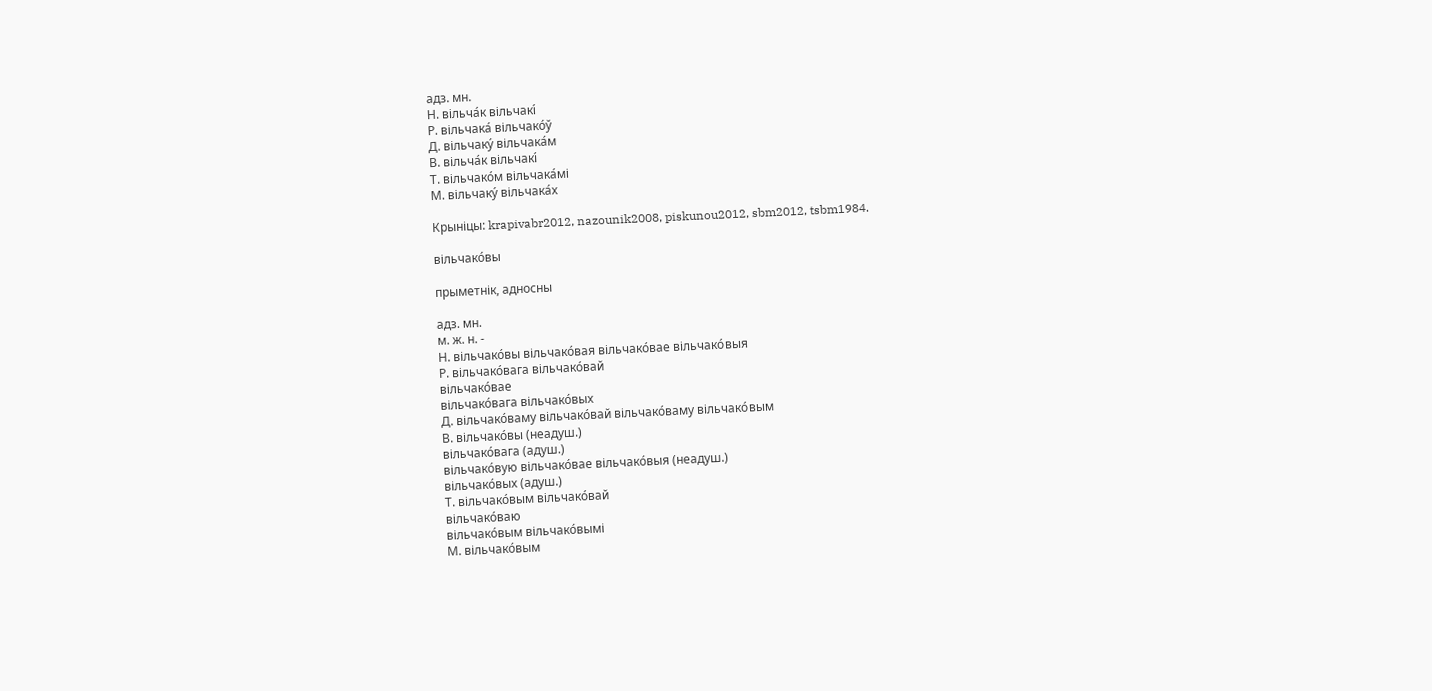адз. мн.
Н. вільча́к вільчакі́
Р. вільчака́ вільчако́ў
Д. вільчаку́ вільчака́м
В. вільча́к вільчакі́
Т. вільчако́м вільчака́мі
М. вільчаку́ вільчака́х

Крыніцы: krapivabr2012, nazounik2008, piskunou2012, sbm2012, tsbm1984.

вільчако́вы

прыметнік, адносны

адз. мн.
м. ж. н. -
Н. вільчако́вы вільчако́вая вільчако́вае вільчако́выя
Р. вільчако́вага вільчако́вай
вільчако́вае
вільчако́вага вільчако́вых
Д. вільчако́ваму вільчако́вай вільчако́ваму вільчако́вым
В. вільчако́вы (неадуш.)
вільчако́вага (адуш.)
вільчако́вую вільчако́вае вільчако́выя (неадуш.)
вільчако́вых (адуш.)
Т. вільчако́вым вільчако́вай
вільчако́ваю
вільчако́вым вільчако́вымі
М. вільчако́вым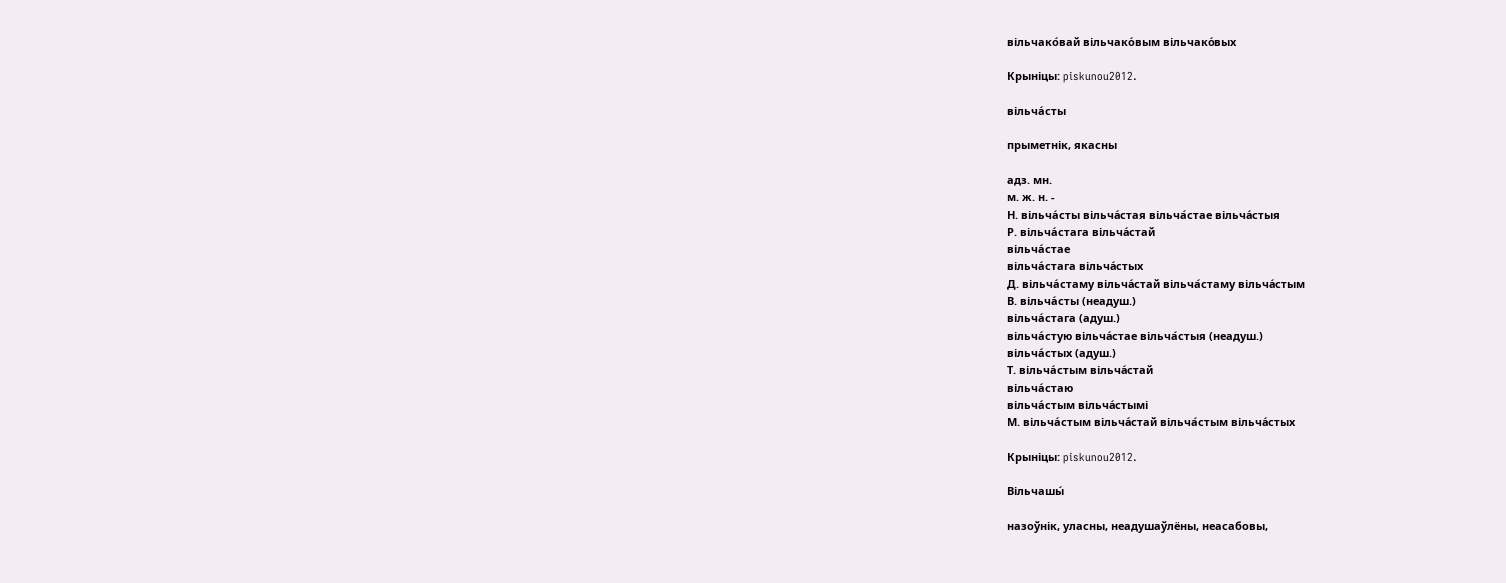вільчако́вай вільчако́вым вільчако́вых

Крыніцы: piskunou2012.

вільча́сты

прыметнік, якасны

адз. мн.
м. ж. н. -
Н. вільча́сты вільча́стая вільча́стае вільча́стыя
Р. вільча́стага вільча́стай
вільча́стае
вільча́стага вільча́стых
Д. вільча́стаму вільча́стай вільча́стаму вільча́стым
В. вільча́сты (неадуш.)
вільча́стага (адуш.)
вільча́стую вільча́стае вільча́стыя (неадуш.)
вільча́стых (адуш.)
Т. вільча́стым вільча́стай
вільча́стаю
вільча́стым вільча́стымі
М. вільча́стым вільча́стай вільча́стым вільча́стых

Крыніцы: piskunou2012.

Вільчашы́

назоўнік, уласны, неадушаўлёны, неасабовы,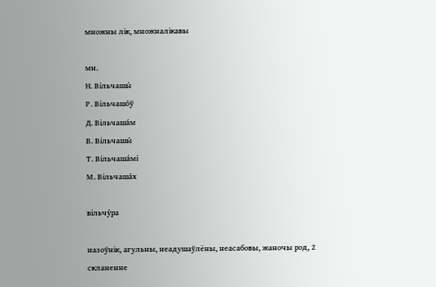множны лік, множналікавы

мн.
Н. Вільчашы́
Р. Вільчашо́ў
Д. Вільчаша́м
В. Вільчашы́
Т. Вільчаша́мі
М. Вільчаша́х

вільчу́ра

назоўнік, агульны, неадушаўлёны, неасабовы, жаночы род, 2 скланенне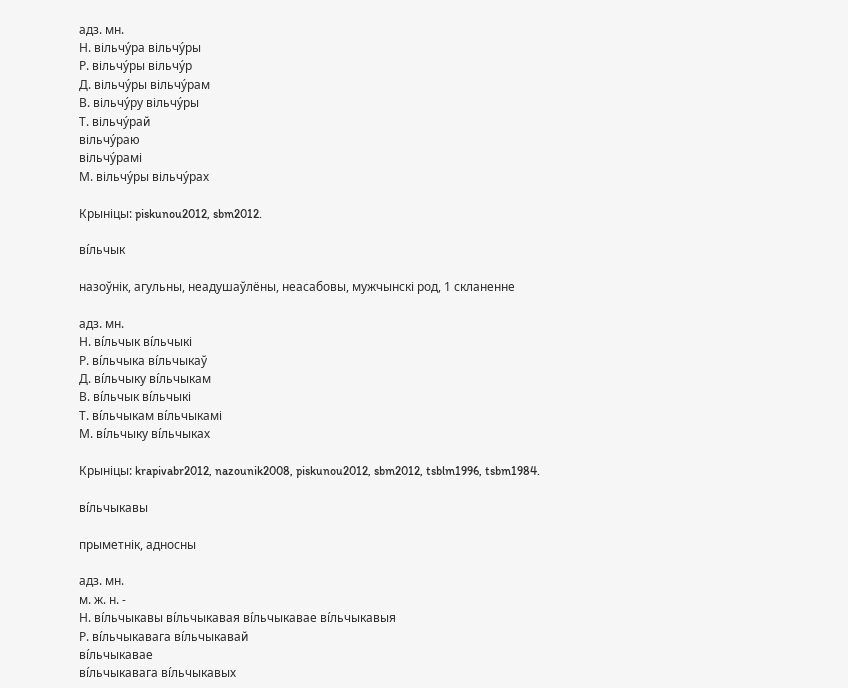адз. мн.
Н. вільчу́ра вільчу́ры
Р. вільчу́ры вільчу́р
Д. вільчу́ры вільчу́рам
В. вільчу́ру вільчу́ры
Т. вільчу́рай
вільчу́раю
вільчу́рамі
М. вільчу́ры вільчу́рах

Крыніцы: piskunou2012, sbm2012.

ві́льчык

назоўнік, агульны, неадушаўлёны, неасабовы, мужчынскі род, 1 скланенне

адз. мн.
Н. ві́льчык ві́льчыкі
Р. ві́льчыка ві́льчыкаў
Д. ві́льчыку ві́льчыкам
В. ві́льчык ві́льчыкі
Т. ві́льчыкам ві́льчыкамі
М. ві́льчыку ві́льчыках

Крыніцы: krapivabr2012, nazounik2008, piskunou2012, sbm2012, tsblm1996, tsbm1984.

ві́льчыкавы

прыметнік, адносны

адз. мн.
м. ж. н. -
Н. ві́льчыкавы ві́льчыкавая ві́льчыкавае ві́льчыкавыя
Р. ві́льчыкавага ві́льчыкавай
ві́льчыкавае
ві́льчыкавага ві́льчыкавых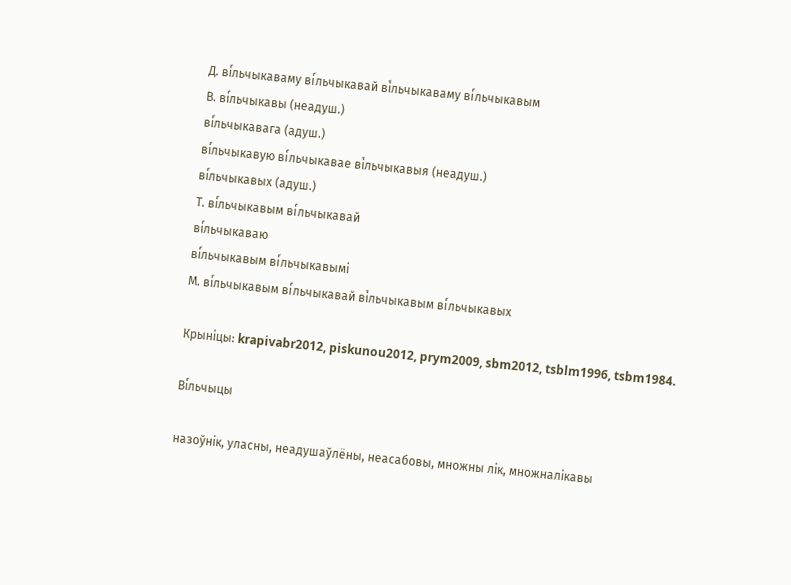Д. ві́льчыкаваму ві́льчыкавай ві́льчыкаваму ві́льчыкавым
В. ві́льчыкавы (неадуш.)
ві́льчыкавага (адуш.)
ві́льчыкавую ві́льчыкавае ві́льчыкавыя (неадуш.)
ві́льчыкавых (адуш.)
Т. ві́льчыкавым ві́льчыкавай
ві́льчыкаваю
ві́льчыкавым ві́льчыкавымі
М. ві́льчыкавым ві́льчыкавай ві́льчыкавым ві́льчыкавых

Крыніцы: krapivabr2012, piskunou2012, prym2009, sbm2012, tsblm1996, tsbm1984.

Ві́льчыцы

назоўнік, уласны, неадушаўлёны, неасабовы, множны лік, множналікавы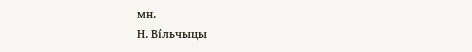мн.
Н. Ві́льчыцы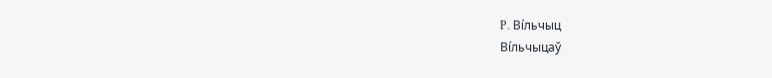Р. Ві́льчыц
Ві́льчыцаў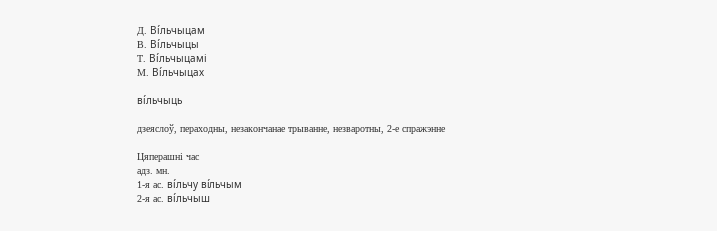Д. Ві́льчыцам
В. Ві́льчыцы
Т. Ві́льчыцамі
М. Ві́льчыцах

ві́льчыць

дзеяслоў, пераходны, незакончанае трыванне, незваротны, 2-е спражэнне

Цяперашні час
адз. мн.
1-я ас. ві́льчу ві́льчым
2-я ас. ві́льчыш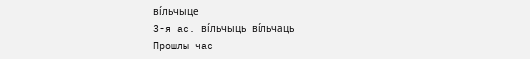ві́льчыце
3-я ас. ві́льчыць ві́льчаць
Прошлы час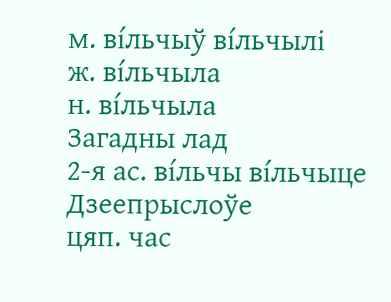м. ві́льчыў ві́льчылі
ж. ві́льчыла
н. ві́льчыла
Загадны лад
2-я ас. ві́льчы ві́льчыце
Дзеепрыслоўе
цяп. час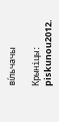ві́льчачы

Крыніцы: piskunou2012.